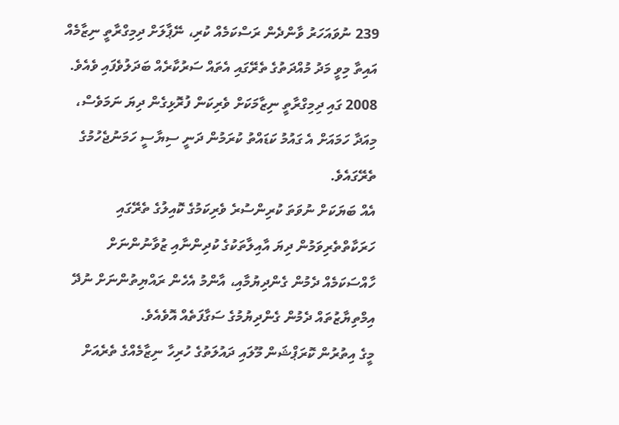239 ނުވައަހަރު ވާންދެން ރަސްކަމެއް ކުރި، ނޭޕާލަށް ދިމިގްރާތީ ނިޒާމެއް އައިތާ މިވީ މަދު މުއްދަތުގެ ތެރޭގައި އެތައް ސަރުކާރެއް ބަދަލުވެފައި ވެއެވެ.
2008 ގައި ދިމިގްރާތީ ނިޒާމަކަށް ވެރިކަން ފުރޮޅިގެން ދިޔަ ނަމަވެސް، މިއަދާ ހަމައަށް އެ ގައުމު ކަޑައްތު ކުރަމުން ދަނީ ސިޔާސީ ހަމަނުޖެހުމުގެ ތެރޭގައެވެ.
އެއް ބަޔަކަށް ނުވަތަ ކުރިންސުރެ ވެރިކަމުގެ ކޮއިލުގެ ތެރޭގައި ހަރަކާތްތެރިވަމުން ދިޔަ އާއިލާތަކުގެ ކުދިންނާއި ޒުވާނުންނަށް ހާއްސަކަމެއް ދެމުން ގެންދިޔުމާއި، އާންމު އެހެން ރައްޔިތުންނަށް ނުދޭ އިމްތިޔާޒުތައް ދެމުން ގެންދިޔުމުގެ ސަގާފަތެއް އޮވެއެވެ.
މީގެ އިތުރުން ކޮރަޕްޝަން މޫލައި ދައުލަތުގެ ހުރިހާ ނިޒާމެއްގެ ތެރެއަށް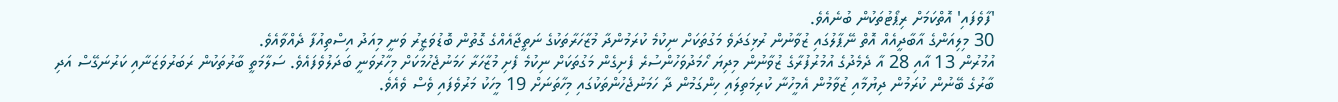'ފާވެފައި' އޮތްކަމަށް ރިޕޯޓުތަކުން ބުނެއެވެ.
30 މިލިއަންގެ އާބާދީއެއް އޮތް ނޭޕާލުގައި ޒުވާނުން ރުޅިގަދަވެ މަގުތަކަށް ނިކުމެ ކުރަމުންދާ މުޒާހަރާތަކުގެ ނަތީޖާއެއްގެ ގޮތުން ބޮޑުވަޒީރު ވަނީ މިއަދު އިސްތިއުފާ ދެއްވާއެވެ.
އުމުރުން 13 އާއި 28 އާ ދެމެދުގެ އުމުރުފުރާގެ ޒުވާނުން މިދިޔަ ހޯމަދުވަހުންސުރެ ފެށިގެން މަގުތަކަށް ނިކުމެ ފެށި މުޒާހަރާ ހަމަނުޖެހުމަކަށް މިހާރުވަނީ ބަދަލުވެފައެވެ. ސަލާމަތީ ބާރުތަކުން ރަބަރުވަޒަނާއި ކަރުނަގޭސް އަދި ބާރުގެ ބޭނުން ކުރަމުން ދިޔުމާއި ޒުވާމުން އެމީހުނާ ކުރިމަތިލައި ހިންގަމުން ދާ ހަމަނުޖެހުންތަކުގައި މިހާތަނަށް 19 މީހަކު މަރުވެފައި ވެސް ވެއެވެ.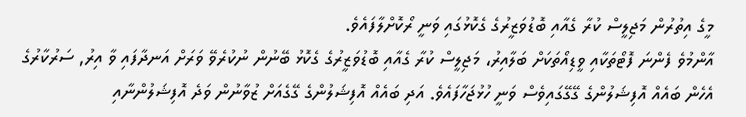މީގެ އިތުރުން މަޖިލީސް ކުރާ ގެއާއި ބޮޑުވަޒީރުގެ ގެކޮޅުގައި ވަނީ ރޯކޮށްލާފައެވެ.
އާންމުވެ ފެންނަ ފޮޓޯތަކާއި ވީޑިއޯތަކަށް ބަލާއިރު، މަޖިލީސް ކުރާ ގެއާއި ބޮޑުވަޒީރުގެ ގެކޮޅު ބޭނުން ނުކުރެވޭ ވަރަށް އަނދާފައި ވާ އިރު, ސަރުކާރުގެ އެހެން ބައެއް އޮފިޝަލުންގެ ގޭގޭގައިވެސް ވަނީ ހުޅުޖަހާފައެވެ. އަދި ބައެއް އޮފިޝަލުންގެ ގޭގެއަށް ޒުވާނުން ވަދެ އޮފިޝަލުންނާއި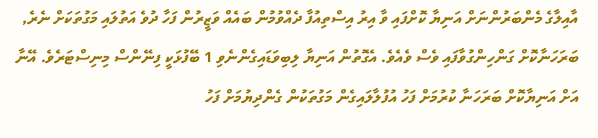އާއިލާގެ މެންބަރުންނަށް އަނިޔާ ކޮށްފައި ވާ އިރު އިސްތިއުފާ ދެއްވުމުން ބައެއް ވަޒީރުން ފަހާ ދުވެ އަތުލައި މަގުތަކަށް ނެރެ, ބަރަހަނާކޮށް ގަންހިންގުވާފައި ވެސް ވެއެވެ. އެގޮތުން އަނިޔާ ލިބިވަޑައިގެންނެވި 1 ބޭފުޅަކީ ފިނޭންސް މިނިސްޓަރެވެ. އޭނާ އަށް އަނިޔާކޮށް ބަރަހަނާ ކުރުމަށް ފަހު އުފުލާލައިގެން މަގުތަކުން ގެންދިޔުމަށް ފަހު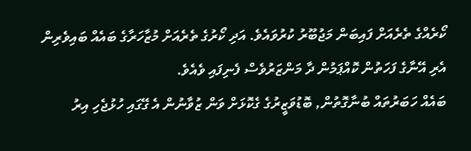ކޯރެއްގެ ތެރެއަށް ފައިބަން މަޖުބޫރު ކުރުވައެވެ. އަދި ކޯރުގެ ތެރެއަށް މުޒާހަރާގެ ބައެއް ބައިވެރިން އެރި އޭނާގެ ފަހަތުން ކޮއްޕަމުން ދާ މަންޒަރުވެސް ފެނިފައި ވެއެވެ.
ބައެއް ހަބަރުތައް ބުނާގޮތުން, ބޮޑުވަޒީރުގެ ގެކޮޅަށް ވަން ޒުވާނުން އެ ގޭގައި ހުޅުޖެހި އިރު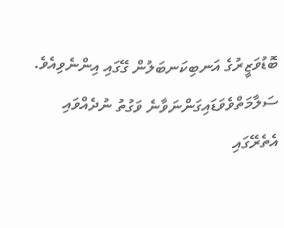ބޮޑުވަޒީރުގެ އަނބިކަނބަލުން ގޭގައި އިންނެވިއެވެ. ސަލާމަތްވެވަޑައިގަންނަވާނެ ވަގުތު ނުދެއްވައި އެތެރޭގައި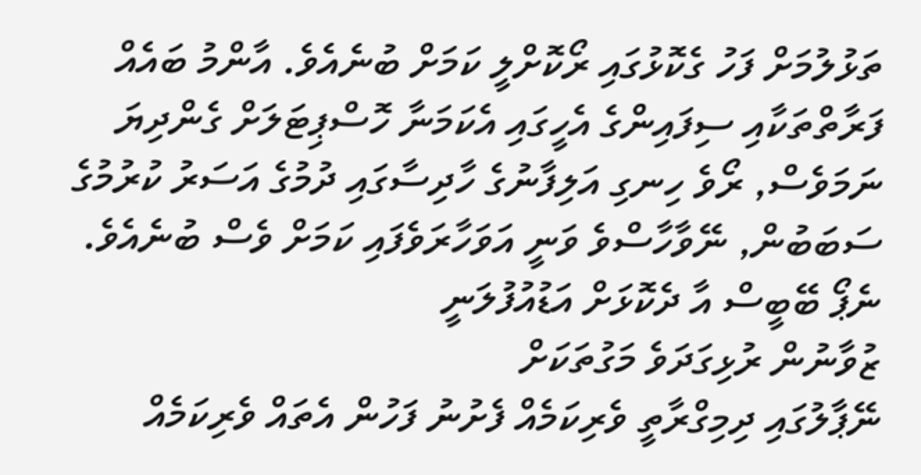ތަޅުލުމަށް ފަހު ގެކޮޅުގައި ރޯކޮށްލީ ކަމަށް ބުނެއެވެ. އާންމު ބައެއް ފަރާތްތަކާއި ސިފައިންގެ އެހީގައި އެކަމަނާ ހޮސްޕިޓަލަށް ގެންދިޔަ ނަމަވެސް, ރޯވެ ހިނގި އަލިފާނުގެ ހާދިސާގައި ދުމުގެ އަސަރު ކުރުމުގެ ސަބަބުން, ނޭވާހާސްވެ ވަނީ އަވަހާރަވެފައި ކަމަށް ވެސް ބުނެއެވެ.
ނެޕޯ ބޭބީސް އާ ދެކޮޅަށް އަޑުއުފުލަނީ
ޒުވާނުން ރުޅިގަދަވެ މަގުތަކަށް
ނޭޕާލުގައި ދިމިގްރާތީ ވެރިކަމެއް ފެށުނު ފަހުން އެތައް ވެރިކަމެއް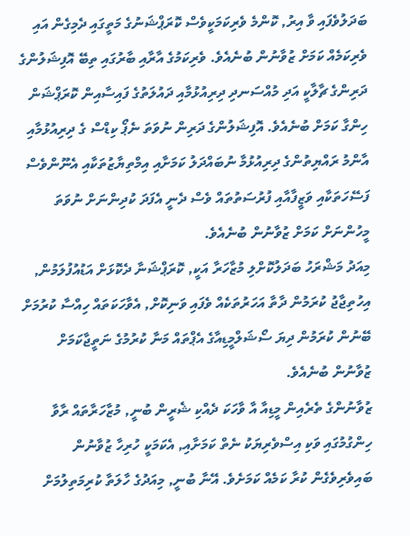ބަދަލުވެފައި ވާ އިރު, ކޮންމެ ވެރިކަމަކީވެސް ކޮރަޕްޝަނުގެ މަތީގައި ދެމިގެން އައި ވެރިކަމެއް ކަމަށް ޒުވާނުން ބުނެއެވެ. ވެރިކަމުގެ އާރާއި ބާރުގައި ތިބޭ އޮފިޝަލުންގެ ދަރިންގެ ޗާލާކީ އަދި މުއްސަނދި ދިރިއުޅުމާއި ދައުލަތުގެ ފައިސާއިން ކޮރަޕްޝަން ހިންގާ ކަމަށް ބުނެއެވެ. އޮފިޝަލުންގެ ދަރިން ނުވަތަ ނެޕޯ ކިޑްސް ގެ ދިރިއުޅުމާއި އާންމު ރައްޔިތުންގެ ދިރިއުޅުމާ ނުބައްދަލު ކަމަށާއި އިމްތިޔާޒުތަކާއި އެނޫންވެސް ފަސޭހަތަކާއި ވަޒީފާއާއި ފުރުސަތުތައް ވެސް ދެނީ އެފަދަ ކުދިންނަށް ނުވަތަ މީހުންނަށް ކަމަށް ޒުވާނުން ބުނެއެވެ.
މިއަދު މަޝްރަހު ބަދަލުކޮށްލި މުޒާހަރާ އަކީ, ކޮރަޕްޝަނާ ދެކޮޅަށް އަޑުއުފުލަމުން, އިހުތިޖާޖު ކުރަމުން ދާތާ އަހަރުތަކެއް ވެފައި ވަނިކޮށް, އެވާހަކަތައް ހިއްސާ ކުރުމަށް ބޭނުން ކުރަމުން ދިޔަ ސޯޝަލްމީޑިއާގެ އެޕްތައް މަނާ ކުރުމުގެ ނަތީޖާކަމަށް ޒުވާނުން ބުނެއެވެ.
ޒުވާނުންގެ ތެރެއިން މީޑިއާ އާ ވާހަކަ ދެއްކި ޝެރީން ބުނީ, މުޒާހަރާތައް ރާވާ ހިންގުމުގައި ވަކި އިސްވެރިޔަކު ނެތް ކަމަށާއި, އެކަމަކީ ހުރިހާ ޒުވާނުން ބައިވެރިވެގެން ކުރާ ކަމެއް ކަމަށެވެ. އޭނާ ބުނީ, މިއަދުގެ ހާލަތާ ކުރިމަތިލުމަށް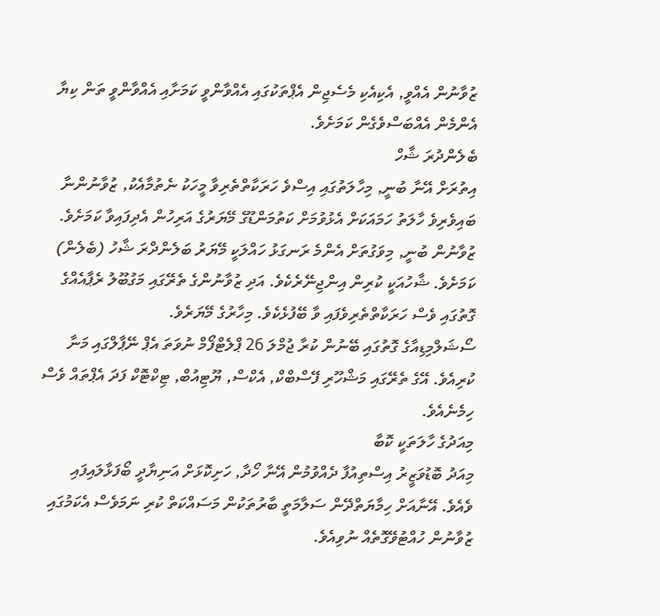ޒުވާނުން އެއްވީ, އެކިއެކި މެސެޖިން އެޕްތަކުގައި އެއްވާންވީ ކަމަށާއި އެއްވާންވީ ތަން ކިޔާ އެންމެން އެއްބަސްވެގެން ކަމަށެވެ.
ބެލެންދުރަ ޝާހް
އިތުރަށް އޭނާ ބުނީ, މިހާލަތުގައި އިސްވެ ހަރަކާތްތެރިވާ މީހަކު ނެތުމާއެކު, ޒުވާނުންނާ ބައިވެރިވެ ހާލަތު ހަމައަކަށް އެޅުވުމަށް ކަތުމަންޑޫގެ މޭޔަރުގެ އަރިހުން އެދިފައިވާ ކަމަށެވެ. ޒުވާނުން ބުނީ, މިވަގުތަށް އެންމެ ރަނގަޅު ހައްލަކީ މޭޔަރު ބަލެންދްރަ ޝާހު (ބެލެން) ކަމަށެވެ. ޝާހުއަކީ ކުރިން އިންޖިނޭރެކެވެ. އަދި ޒުވާނުންގެ ތެރޭގައި މަގުބޫލު ރެޕާއެއްގެ ގޮތުގައި ވެސް ހަރަކާތްތެރިވެފައި ވާ ބޭފުޅެކެވެ. މިހާރުގެ މޭޔަރެވެ.
ސޯޝަލްމިޑިއާގެ ގޮތުގައި ބޭނުން ކުރާ ޖުމްލަ 26 ޕްލެޓްފޯމް ނުވަތަ އެޕް ނޭޕާލްގައި މަނާ ކުރިއެވެ. އޭގެ ތެރޭގައި މަޝްހޫރި ފޭސްބްކް, އެކްސް, ޔޫޓިއުބް, ޓިކްޓޮކް ފަދަ އެޕްތައް ވެސް ހިމެނެއެވެ.
މިއަދުގެ ހާލަތަކީ ކޮބާ
މިއަދު ބޮޑުވަޒީރު އިސްތިއުފާ ދެއްވުމުން އޭނާ ހޯދާ, ހަށިކޮޅަށް އަނިޔާދީ ބޯފަޅާލައިފައި ވެއެވެ. އޭނާއަށް ހިމާޔަތްދޭން ސަލާމަތީ ބާރުތަކުން މަސައްކަތް ކުރި ނަމަވެސް އެކަމުގައި ޒުވާނުން ހުއްޓުވޭގޮތެއް ނުވިއެވެ.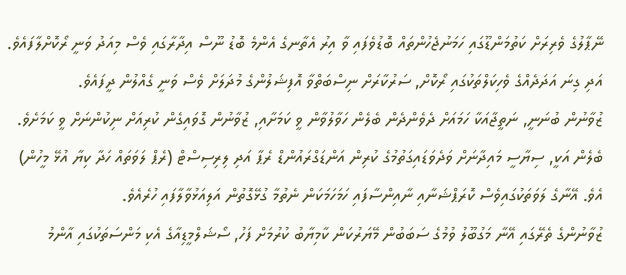ނޭޕާލުގެ ވެރިރަށް ކަތުމަންޑޫގައި ހަމަނުޖެހުންތައް ބޮޑުވެފައި ވާ އިރު އެތާނގެ އެންމެ ބޮޑު ނޫސް އިދާރާގައި ވެސް މިއަދު ވަނީ ރޯކޮށްލާފައެވެ. އަދި ގިނަ އަދަދެއްގެ ވެހިކަލްތަކުގައި ރޯކޮށް, ސަރުކާރަށް ނިސްބަތްވާ އޮފިޝަލުންގެ މުދަލަށް ވެސް ވަނީ ގެއްލުން ދީފައެވެ.
ޒުވާނުން ބުނަނީ, ނަތީޖާއަކާ ހަމައަށް ދެވެންދެން ބެލެން ހަވާލުވާން ވީ ކަމަށާއި, ޒުވާނުން ގޮވައިގެން ކުރިއަށް ނިކުންނަށް ވީ ކަމަށެވެ. ބެލެން އަކީ, ސިޔާސީ މައިދާނަށް ވަދެވަޑައިގަތުމުގެ ކުރިން އަންޑަގްރައުންޑް ރެޕާ އަދި ލިރިސިސްޓް (ރެޕް ލަވަތައް ހަދާ ކިޔާ އުޅޭ މީހުން) އެވެ. އޭނާގެ ލަވަތަކުގައިވެސް ކޮރަޕްޝަނާއި ނާއިންސާފައި ހަމަހަމަކަން ނެތުމާ ގުޅޭގޮތުން އަލިއަޅުވާލާފައި ހުރެއެވެ.
ޒުވާނުންގެ ތެރޭގައި އޭނާ މަގުބޫލު ވުމުގެ ސަބަބުން މޭޔަރުކަން ކާމިޔާބު ކުރުމަށް ފަހު, ސޯޝަލްމީޑިއާގެ އެކި މަންސަތަކުގައި އާންމު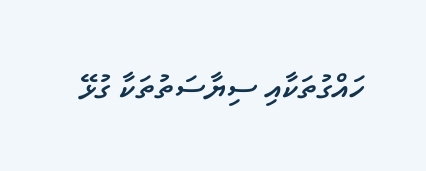ހައްގުތަކާއި ސިޔާސަތުތަކާ ގުޅޭ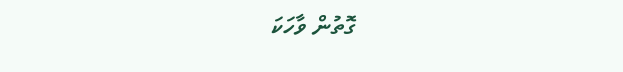ގޮތުން ވާހަކަ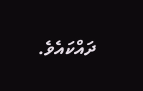ދައްކައެވެ.